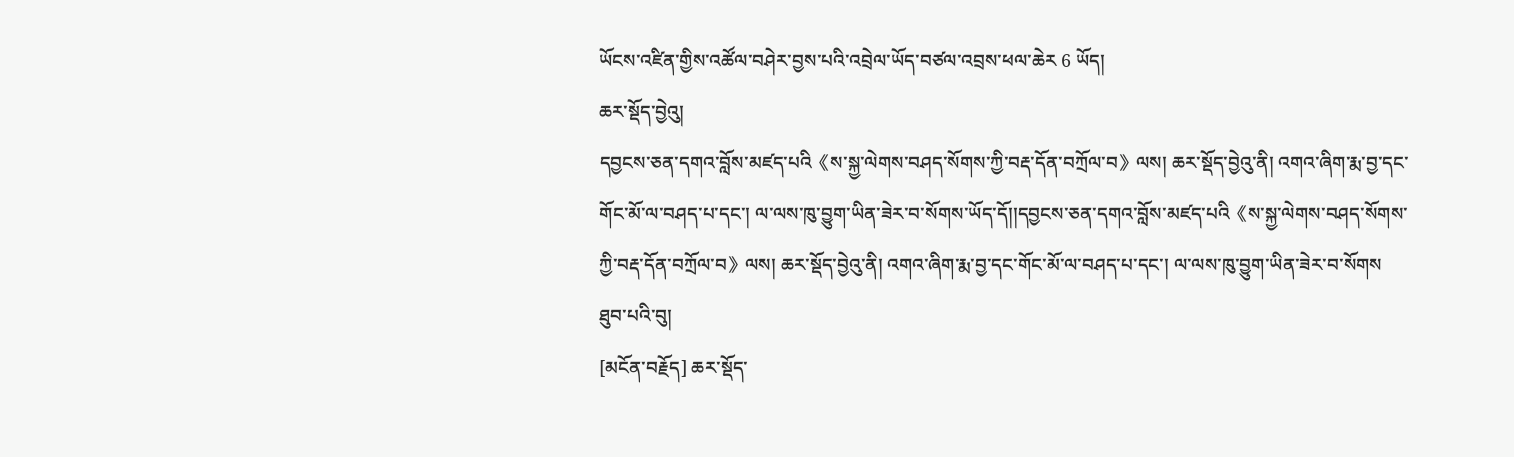ཡོངས་འཛིན་གྱིས་འཚོལ་བཤེར་བྱས་པའི་འབྲེལ་ཡོད་བཙལ་འབྲས་ཕལ་ཆེར 6 ཡོད།
ཆར་སྡོད་བྱེའུ།
དབྱངས་ཅན་དགའ་བློས་མཛད་པའི《ས་སྐྱ་ལེགས་བཤད་སོགས་ཀྱི་བརྡ་དོན་བཀྲོལ་བ》ལས། ཆར་སྡོད་བྱེའུ་ནི། འགའ་ཞིག་རྨ་བྱ་དང་གོང་མོ་ལ་བཤད་པ་དང་། ལ་ལས་ཁུ་བྱུག་ཡིན་ཟེར་བ་སོགས་ཡོད་དོ།།དབྱངས་ཅན་དགའ་བློས་མཛད་པའི《ས་སྐྱ་ལེགས་བཤད་སོགས་ཀྱི་བརྡ་དོན་བཀྲོལ་བ》ལས། ཆར་སྡོད་བྱེའུ་ནི། འགའ་ཞིག་རྨ་བྱ་དང་གོང་མོ་ལ་བཤད་པ་དང་། ལ་ལས་ཁུ་བྱུག་ཡིན་ཟེར་བ་སོགས
ཐུབ་པའི་བུ།
[མངོན་བརྗོད] ཆར་སྡོད་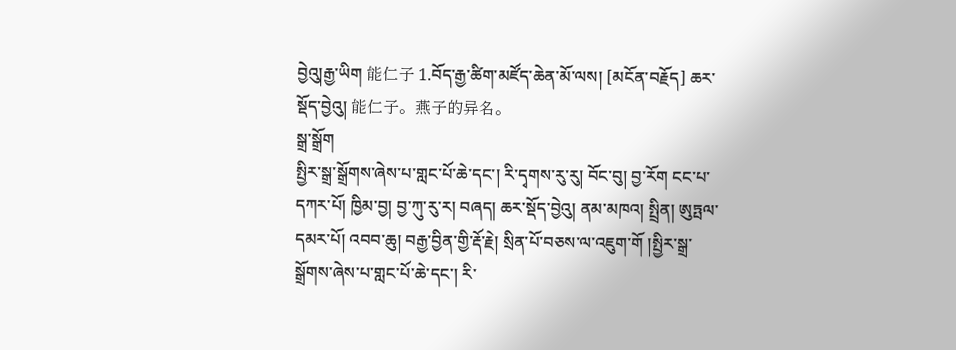བྱེའུ།རྒྱ་ཡིག 能仁子 1.བོད་རྒྱ་ཚིག་མཛོད་ཆེན་མོ་ལས། [མངོན་བརྗོད] ཆར་སྡོད་བྱེའུ། 能仁子。燕子的异名。
སྒྲ་སྒྲོག
སྤྱིར་སྒྲ་སྒྲོགས་ཞེས་པ་གླང་པོ་ཆེ་དང་། རི་དྭགས་རུ་རུ། བོང་བུ། བྱ་རོག ངང་པ་དཀར་པོ། ཁྱིམ་བྱ། བྱ་ཀུ་རུ་ར། བཞད། ཆར་སྡོད་བྱེའུ། ནམ་མཁའ། སྤྲིན། ཨུཏྤལ་དམར་པོ། འབབ་ཆུ། བརྒྱ་བྱིན་གྱི་རྡོ་རྗེ། སྲིན་པོ་བཅས་ལ་འཇུག་གོ །སྤྱིར་སྒྲ་སྒྲོགས་ཞེས་པ་གླང་པོ་ཆེ་དང་། རི་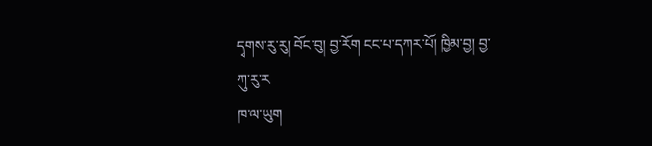དྭགས་རུ་རུ། བོང་བུ། བྱ་རོག ངང་པ་དཀར་པོ། ཁྱིམ་བྱ། བྱ་ཀུ་རུ་ར
ཁ་ལ་ཡུག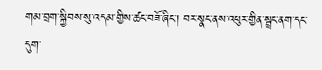གམ་བྲག་སྐྱིབས་སུ་འདམ་གྱིས་ཚང་བཟོ་ཞིང་། བར་སྣང་ནས་འཕུར་གྱིན་སྦྲང་ནག་དང་དུག་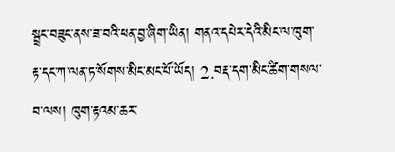སྦྲང་བཟུང་ནས་ཟ་བའི་ཕན་བྱ་ཞིག་ཡིན། གནའ་དཔེར་དེའི་མིང་ལ་ཁུག་རྟ་དང་ཀ་ལན་ཏ་སོགས་མིང་མང་པོ་ཡོད། 2.བརྡ་དག་མིང་ཚིག་གསལ་བ་ལས། ཁུག་རྟའམ་ཆར་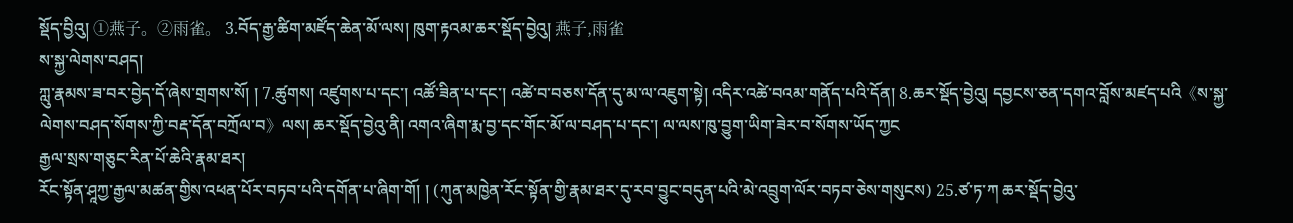སྡོད་བྱིའུ། ①燕子。②雨雀。 3.བོད་རྒྱ་ཚིག་མཛོད་ཆེན་མོ་ལས། ཁུག་རྟའམ་ཆར་སྡོད་བྱེའུ། 燕子,雨雀
ས་སྐྱ་ལེགས་བཤད།
ཀླུ་རྣམས་ཟ་བར་བྱེད་དོ་ཞེས་གྲགས་སོ། ། 7.ཚུགས། འཛུགས་པ་དང་། འཚོ་ཟིན་པ་དང་། འཚེ་བ་བཅས་དོན་དུ་མ་ལ་འཇུག་སྟེ། འདིར་འཚེ་བའམ་གནོད་པའི་དོན། 8.ཆར་སྡོད་བྱེའུ། དབྱངས་ཅན་དགའ་བློས་མཛད་པའི《ས་སྐྱ་ལེགས་བཤད་སོགས་ཀྱི་བརྡ་དོན་བཀྲོལ་བ》ལས། ཆར་སྡོད་བྱེའུ་ནི། འགའ་ཞིག་རྨ་བྱ་དང་གོང་མོ་ལ་བཤད་པ་དང་། ལ་ལས་ཁུ་བྱུག་ཡིག་ཟེར་བ་སོགས་ཡོད་ཀྱང
རྒྱལ་སྲས་གཅུང་རིན་པོ་ཆེའི་རྣམ་ཐར།
རོང་སྟོན་ཤཱཀྱ་རྒྱལ་མཚན་གྱིས་འཕན་པོར་བཏབ་པའི་དགོན་པ་ཞིག་གོ། ། (ཀུན་མཁྱེན་རོང་སྟོན་གྱི་རྣམ་ཐར་དུ་རབ་བྱུང་བདུན་པའི་མེ་འབྲུག་ལོར་བཏབ་ཅེས་གསུངས) 25.ཙ་ཏ་ཀ ཆར་སྡོད་བྱེའུ་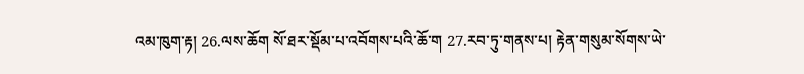འམ་ཁུག་རྟ། 26.ལས་ཆོག སོ་ཐར་སྡོམ་པ་འབོགས་པའི་ཆོ་ག 27.རབ་ཏུ་གནས་པ། རྟེན་གསུམ་སོགས་ཡེ་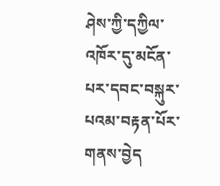ཤེས་ཀྱི་དཀྱིལ་འཁོར་དུ་མངོན་པར་དབང་བསྐུར་པའམ་བརྟན་པོར་གནས་བྱེད